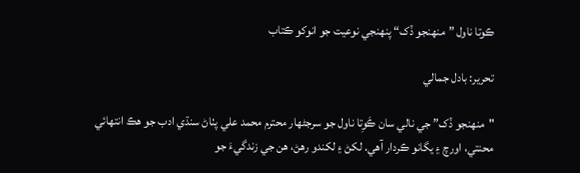ڪوتا ناول ”منهنجو ڏک“ پنهنجي نوعيت جو انوکو ڪتاب

تحرير: بادل جمالي

"منھنجو ڏک” جي نالي سان ڪَوِتا ناول جو سرجڻھار محترم محمد علي پٺاڻ سنڌي ادب جو هڪ انتھائي محنتي، اورچ ۽ يگانو ڪردار آهي. لکڻ ۽ لکندو رھڻ، ھن جي زندگيءَ جو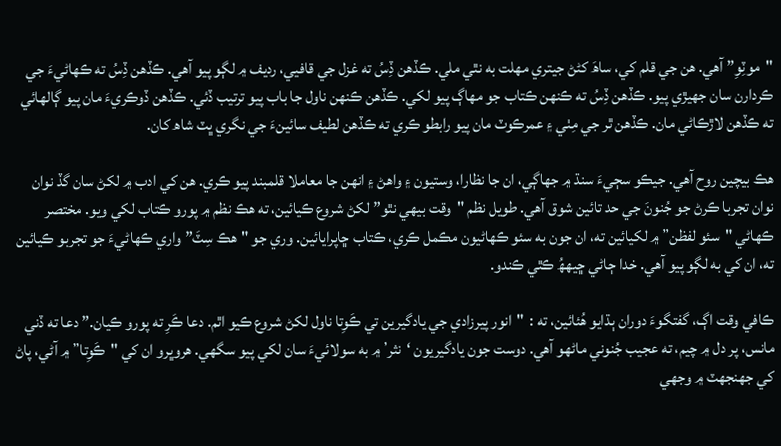"موٽِوِ” آهي. ھن جي قلم کي، ساھَ کڻڻ جيتري مھلت به نٿي ملي. ڪڏهن ڏِسُ ته غزل جي قافيي، رديف ۾ لڳو پيو آهي. ڪڏهن ڏِسُ ته ڪھاڻيءَ جي ڪردارن سان جهيڙي پيو. ڪڏهن ڏِسُ ته ڪنھن ڪتاب جو مھاڳ پيو لکي. ڪڏهن ڪنھن ناول جا باب پيو ترتيب ڏئي. ڪڏهن ڏوڪريءَ مان پيو ڳالهائي ته ڪڏھن لاڙڪاڻي مان. ڪڏهن ٿر جي مِٺي ۽ عمرڪوٽ مان پيو رابطو ڪري ته ڪڏهن لطيف سائينءَ جي نگري ڀٽ شاھ کان.

ھڪ بيچين روح آهي. جيڪو سڄيءَ سنڌ ۾ جهاڳي، ان جا نظارا، وستيون ۽ واھڻ ۽ انهن جا معاملا قلمبند پيو ڪري. ھن کي ادب ۾ لکڻ سان گڏ نوان نوان تجربا ڪرڻ جو جُنونَ جي حد تائين شوق آهي. طويل نظم "وقت بيھي نٿو” لکڻ شروع ڪيائين، ته ھڪ نظم ۾ پورو ڪتاب لکي ويو. مختصر ڪھاڻي "سئو لفظن” ۾ لکيائين ته، ان جون به سئو ڪھاڻيون مڪمل ڪري، ڪتاب ڇاپرايائين. وري جو "ھڪ سِٽَ” واري ڪھاڻيءَ جو تجربو ڪيائين ته، ان کي به لڳو پيو آهي. خدا ڄاڻي ڇيهھُ ڪٿي ڪندو.

ڪافي وقت اڳ، گفتگوءَ دوران ٻڌايو ھُئائين، ته :  "انور پيرزادي جي يادگيرين تي ڪَوِتا ناول لکڻ شروع ڪيو اٿم. دعا ڪَرِ ته پورو ڪيان.” دعا ته ڏني مانس، پر دل ۾ چيم، ته عجيب جُنوني ماڻهو آهي. دوست جون يادگيريون ‘نثر’ ۾ به سولائيءَ سان لکي پيو سگهي. ھروڀرو ان کي "ڪَوِتا” ۾ آڻي، پاڻ کي جهنجهٽ ۾ وجهي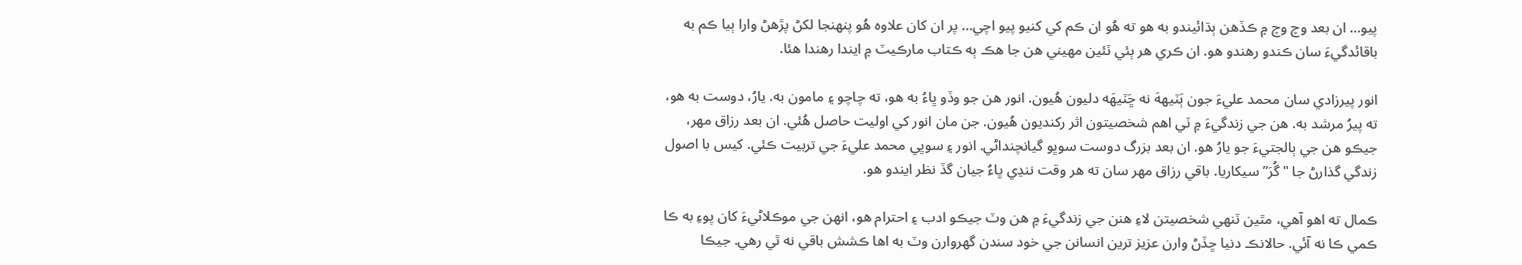پيو… ان بعد وچ وچ ۾ ڪڏهن ٻڌائيندو به ھو ته ھُو ان ڪم کي کنيو پيو اچي… پر ان کان علاوه ھُو پنھنجا لکڻ پڙهڻ وارا ٻيا ڪم به باقائدگيءَ سان ڪندو رهندو هو. ان ڪري ھر ٻئي ٽئين مھيني ھن جا ھڪ ٻه ڪتاب مارڪيٽ ۾ ايندا رھندا ھئا.

انور پيرزادي سان محمد عليءَ جون ٻَٽيھهَ نه ڇَٽيھَه دليون ھُيون. انور ھن جو وڏو ڀاءُ به ھو، ته چاچو ۽ مامون به. يارُ، دوست به ھو، ته پيرُ مرشد به. ھن جي زندگيءَ ۾ ٽي اھم شخصيتون اثر رکنديون ھُيون. جن مان انور کي اوليت حاصل ھُئي. ان بعد رزاق مھر، جيڪو ھن جي ٻالجتيءَ جو يارُ ھو. ان بعد بزرگ دوست سوڀو گيانچنداڻي. انور ۽ سوڀي محمد عليءَ جي تربيت ڪئي. کيس با اصول زندگي گذارڻ جا "گُرَ” سيکاريا. باقي رزاق مھر سان ته ھر وقت ننڍي ڀاءُ جيان گڏ نظر ايندو هو.

ڪمال ته اھو آھي، مٿين ٽنھي شخصيتن لاءِ ھنن جي زندگيءَ ۾ ھن وٽ جيڪو ادب ۽ احترام ھو، انهن جي موڪلاڻيءَ کان پوءِ به ڪا ڪمي ڪا نه آئي. حالانڪ دنيا ڇڏڻ وارن عزيز ترين انسانن جي خود سندن گهروارن وٽ به اھا ڪشش باقي نه ٿي رهي. جيڪا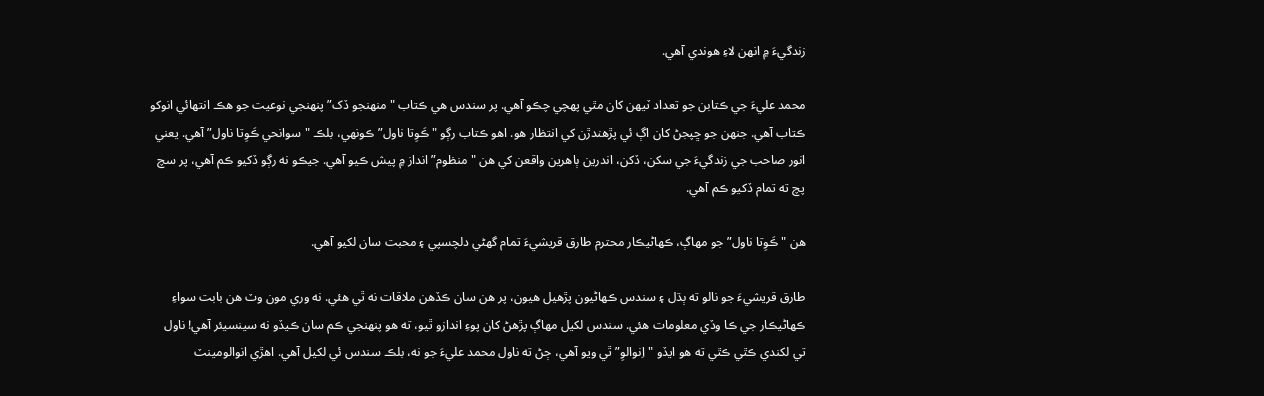زندگيءَ ۾ انهن لاءِ ھوندي آھي.

محمد عليءَ جي ڪتابن جو تعداد ٽيھن کان مٿي پھچي چڪو آهي. پر سندس ھي ڪتاب "منھنجو ڏک” پنھنجي نوعيت جو ھڪ انتھائي انوکو ڪتاب آهي. جنھن جو ڇپجڻ کان اڳ ئي پڙھندڙن کي انتظار ھو. اھو ڪتاب رڳو "ڪَوِتا ناول” ڪونهي، بلڪ "سوانحي ڪَوِتا ناول” آهي. يعني انور صاحب جي زندگيءَ جي سکن، ڏکن، اندرين ٻاھرين واقعن کي ھن "منظوم” انداز ۾ پيش ڪيو آهي. جيڪو نه رڳو ڏکيو ڪم آهي، پر سچ پچ ته تمام ڏکيو ڪم آهي.

ھن "ڪَوِتا ناول” جو مھاڳ، ڪھاڻيڪار محترم طارق قريشيءَ تمام گهڻي دلچسپي ۽ محبت سان لکيو آهي.

طارق قريشيءَ جو نالو ته ٻڌل ۽ سندس ڪھاڻيون پڙھيل ھيون، پر ھن سان ڪڏهن ملاقات نه ٿي ھئي. نه وري مون وٽ ھن بابت سواءِ ڪھاڻيڪار جي ڪا وڏي معلومات ھئي. سندس لکيل مھاڳ پڙهڻ کان پوءِ اندازو ٿيو، ته ھو پنھنجي ڪم سان ڪيڏو نه سينسيئر آهي! ناول تي لکندي ڪٿي ڪٿي ته ھو ايڏو "اِنوالوِ” ٿي ويو آهي، ڄڻ ته ناول محمد عليءَ جو نه، بلڪ سندس ئي لکيل آهي. اھڙي انوالومينٽ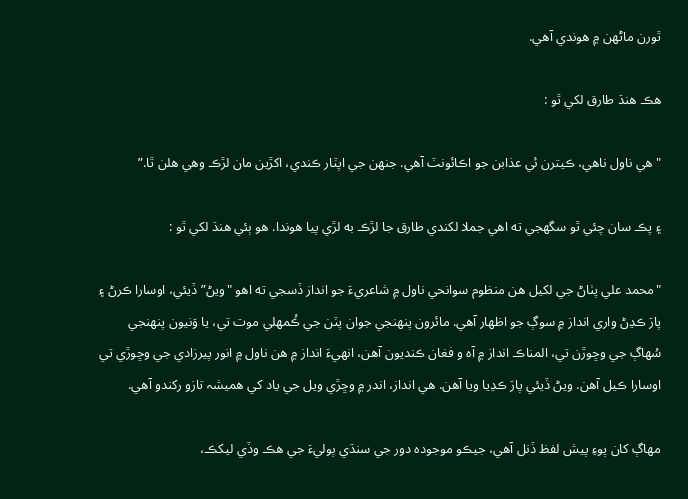ٿورن ماڻهن ۾ ھوندي آھي.

ھڪ ھنڌ طارق لکي ٿو :

"ھي ناول ناهي، ڪيترن ئي عذابن جو اڪائونٽ آهي. جنھن جي اپٽار ڪندي، اکڙين مان لڙڪ وھي ھلن ٿا.”

۽ پڪ سان چئي ٿو سگھجي ته اھي جملا لکندي طارق جا لڙڪ به لڙي پيا ھوندا. ھو ٻئي ھنڌ لکي ٿو :

"محمد علي پٺاڻ جي لکيل ھن منظوم سوانحي ناول ۾ شاعريءَ جو انداز ڏسجي ته اھو "ويڻ” ڏيئي، اوسارا ڪرڻ ۽ پارَ ڪڍڻ واري انداز ۾ سوڳ جو اظھار آهي. مائرون پنھنجي جوان پٽن جي ڪُمھلي موت تي، يا وَنيون پنھنجي سُھاڳ جي وڇوڙن تي، المناڪ انداز ۾ آه و فغان ڪنديون آهن، انهيءَ انداز ۾ ھن ناول ۾ انور پيرزادي جي وڇوڙي تي اوسارا ڪيل آهن. ويڻ ڏيئي پارَ ڪڍيا ويا آهن. ھي انداز، اندر ۾ وڇڙي ويل جي ياد کي ھميشہ تازو رکندو آهي.

مھاڳ کان پوءِ پيش لفظ ڏنل آهي، جيڪو موجوده دور جي سنڌي ٻوليءَ جي ھڪ وڏي ليکڪ،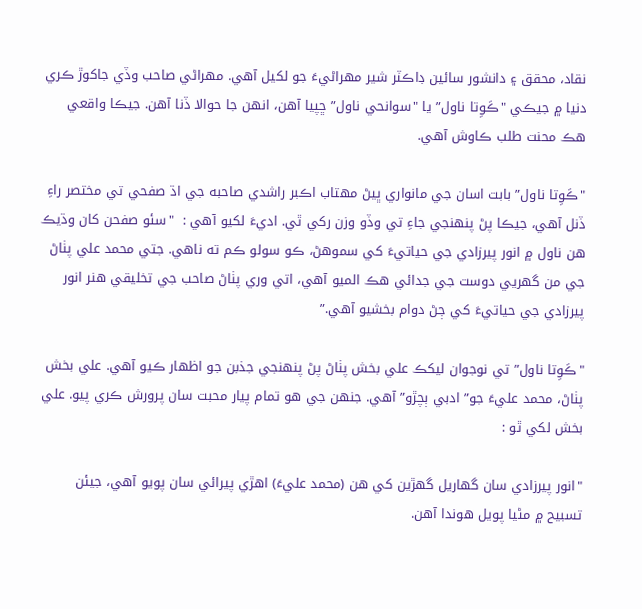نقاد، محقق ۽ دانشور سائين ڊاڪٽر شير مھراڻيءَ جو لکيل آهي. مھراڻي صاحب وڏي جاکوڙ ڪري دنيا ۾ جيڪي "ڪَوِتا ناول” يا "سوانحي ناول” ڇپيا آھن، انهن جا حوالا ڏنا آهن. جيڪا واقعي ھڪ محنت طلب ڪاوش آهي.

"ڪَوِتا ناول” بابت اسان جي مانواري ڀيڻ مھتاب اڪبر راشدي صاحبه جي اڌ صفحي تي مختصر راءِ ڏنل آهي، جيڪا پڻ پنھنجي جاءِ تي وڏو وزن رکي ٿي. اديءَ لکيو آهي :  "سئو صفحن کان وڌيڪ ھن ناول ۾ انور پيرزادي جي حياتيءَ کي سموھڻ، ڪو سولو ڪم ته ناهي. جتي محمد علي پٺاڻ جي من گهريي دوست جي جدائي ھڪ الميو آهي، اتي وري پٺاڻ صاحب جي تخليقي ھنر انور پيرزادي جي حياتيءَ کي ڄڻ دوام بخشيو آهي.”

"ڪَوِتا ناول” تي نوجوان ليکڪ علي بخش پٺاڻ پڻ پنھنجي جذبن جو اظھار ڪيو آهي. علي بخش پٺاڻ، محمد عليءَ جو” ادبي ٻچڙو” آهي. جنھن جي ھو تمام پيار محبت سان پرورش ڪري پيو. علي بخش لکي ٿو :

"انور پيرزادي سان گهاريل گھڙين کي ھن (محمد عليءَ) اھڙي پيرائي سان پويو آهي، جيئن تسبيح ۾ مڻيا پويل ھوندا آھن.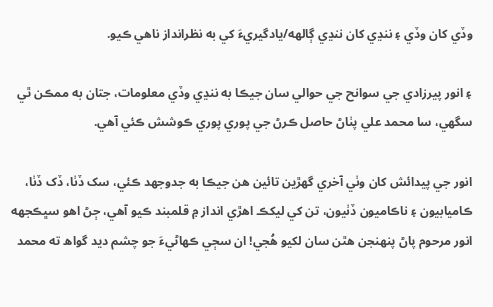وڏي کان وڏي ۽ ننڍي کان ننڍي ڳالهه/يادگيريءَ کي به نظرانداز ناھي ڪيو.

۽ انور پيرزادي جي سوانح جي حوالي سان جيڪا به ننڍي وڏي معلومات، جتان به ممڪن ٿي سگهي، سا محمد علي پٺاڻ حاصل ڪرڻ جي پوري پوري ڪوشش ڪئي آهي.

انور جي پيدائش کان وٺي آخري گهڙين تائين ھن جيڪا به جدوجھد ڪئي، سک ڏٺا، ڏک ڏٺا، ڪاميابيون ۽ ناڪاميون ڏٺيون، تن کي ليکڪ اھڙي انداز ۾ قلمبند ڪيو آهي، ڄڻ اھو سڀڪجهه انور مرحوم پاڻ پنھنجن ھٿن سان لکيو ھُجي! ان سڄي ڪھاڻيءَ جو چشم ديد گواھ ته محمد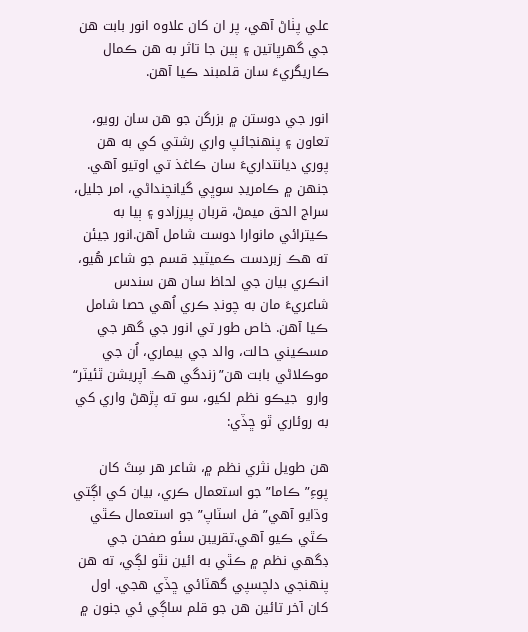علي پٺاڻ آهي، پر ان کان علاوه انور بابت ھن جي گهرڀاتين ۽ ٻين جا تاثر به ھن ڪمال ڪاريگريءَ سان قلمبند ڪيا آهن.

انور جي دوستن ۾ بزرگن جو ھن سان رويو، تعاون ۽ پنھنجائپ واري رشتي کي به ھن پوري ديانتداريءَ سان ڪاغذ تي اوتيو آهي. جنھن ۾ ڪامريڊ سوڀي گيانچنداڻي، امر جليل، سراج الحق ميمڻ، قربان پيرزادو ۽ ٻيا به ڪيترائي مانوارا دوست شامل آهن.انور جيئن ته ھڪ زبردست ڪميٽيڊ قسم جو شاعر ھُيو، انڪري بيان جي لحاظ سان ھن سندس شاعريءَ مان به چونڊ ڪري اُھي حصا شامل ڪيا آهن. خاص طور تي انور جي گهر جي مسڪيني حالت، والد جي بيماري، اُن جي موڪلاڻي بابت ھن”زندگي ھڪ آپريشن ٿئيٽر“ وارو  جيڪو نظم لکيو، سو ته پڙھڻ واري کي به روئاري ٿو ڇڏي:

ھن طويل نثري نظم ۾، شاعر ھر سِٽَ کان پوءِ” ڪاما” جو استعمال ڪري، بيان کي اڳتي وڌايو آهي” فل اسٽاپ” جو استعمال ڪٿي ڪٿي ڪيو آهي.تقريبن سئو صفحن جي ڊگهي نظم ۾ ڪٿي به ائين نٿو لڳي، ته ھن پنھنجي دلچسپي گهٽائي ڇڏي ھجي. اول کان آخر تائين ھن جو قلم ساڳي ئي جنون ۾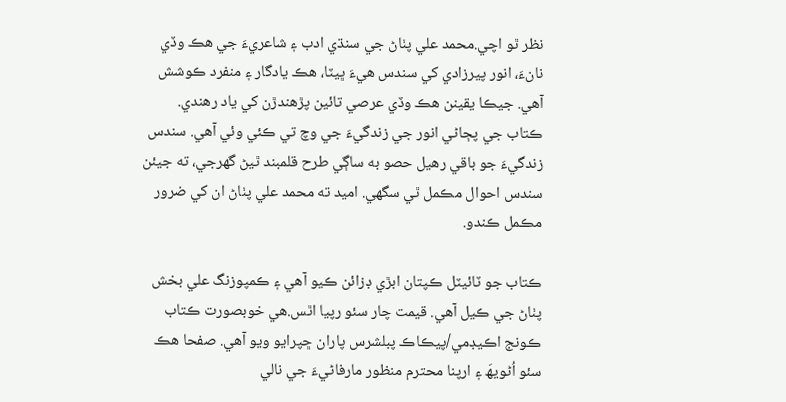نظر ٿو اچي.محمد علي پٺاڻ جي سنڌي ادب ۽ شاعريءَ جي ھڪ وڏي نانءَ، انور پيرزادي کي سندس ھيءَ ڀيٽا، ھڪ يادگار ۽ منفرد ڪوشش آهي. جيڪا يقينن ھڪ وڏي عرصي تائين پڙھندڙن کي ياد رھندي. ڪتاب جي پڄاڻي انور جي زندگيءَ جي وچ تي ڪئي وئي آهي. سندس زندگيءَ جو باقي رهيل حصو به ساڳي طرح قلمبند ٿيڻ گهرجي، ته جيئن سندس احوال مڪمل ٿي سگهي. اميد ته محمد علي پٺاڻ ان کي ضرور مڪمل ڪندو.

ڪتاب جو ٽائيٽل ڪپتان ابڙي ڊزائن ڪيو آهي ۽ ڪمپوزنگ علي بخش پٺاڻ جي ڪيل آهي. قيمت چار سئو رپيا اٿس.ھي خوبصورت ڪتاب ڪونج اڪيڊمي/پيڪاڪ پبلشرس پاران ڇپرايو ويو آهي. صفحا ھڪ سئو اُڻويھَ ۽ ارپنا محترم منظور مارفاڻيءَ جي نالي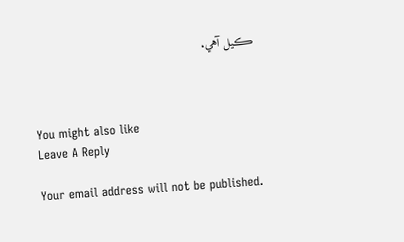ڪيل آهي.



You might also like
Leave A Reply

Your email address will not be published.